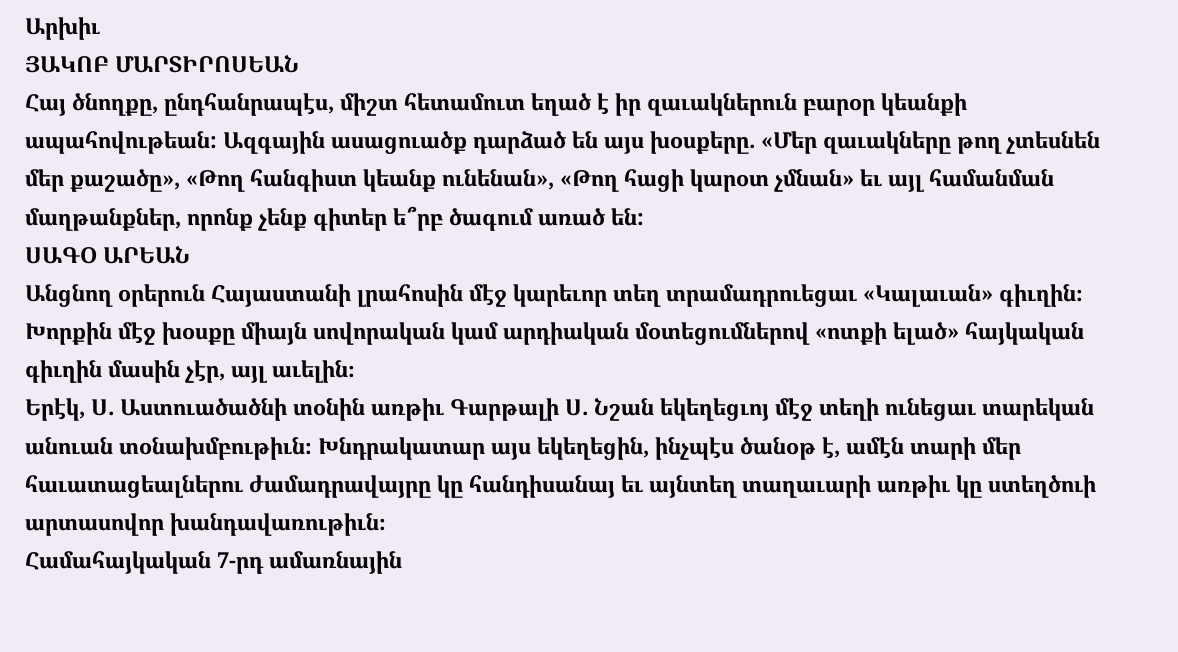Արխիւ
ՅԱԿՈԲ ՄԱՐՏԻՐՈՍԵԱՆ
Հայ ծնողքը, ընդհանրապէս, միշտ հետամուտ եղած է իր զաւակներուն բարօր կեանքի ապահովութեան: Ազգային ասացուածք դարձած են այս խօսքերը. «Մեր զաւակները թող չտեսնեն մեր քաշածը», «Թող հանգիստ կեանք ունենան», «Թող հացի կարօտ չմնան» եւ այլ համանման մաղթանքներ, որոնք չենք գիտեր ե՞րբ ծագում առած են:
ՍԱԳՕ ԱՐԵԱՆ
Անցնող օրերուն Հայաստանի լրահոսին մէջ կարեւոր տեղ տրամադրուեցաւ «Կալաւան» գիւղին։
Խորքին մէջ խօսքը միայն սովորական կամ արդիական մօտեցումներով «ոտքի ելած» հայկական գիւղին մասին չէր, այլ աւելին։
Երէկ, Ս. Աստուածածնի տօնին առթիւ Գարթալի Ս. Նշան եկեղեցւոյ մէջ տեղի ունեցաւ տարեկան անուան տօնախմբութիւն։ Խնդրակատար այս եկեղեցին, ինչպէս ծանօթ է, ամէն տարի մեր հաւատացեալներու ժամադրավայրը կը հանդիսանայ եւ այնտեղ տաղաւարի առթիւ կը ստեղծուի արտասովոր խանդավառութիւն։
Համահայկական 7-րդ ամառնային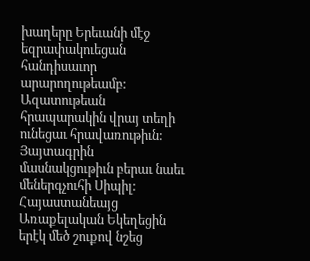խաղերը Երեւանի մէջ եզրափակուեցան հանդիսաւոր արարողութեամբ:
Ազատութեան հրապարակին վրայ տեղի ունեցաւ հրավառութիւն: Յայտագրին մասնակցութիւն բերաւ նաեւ մեներգչուհի Սիպիլ:
Հայաստանեայց Առաքելական Եկեղեցին երէկ մեծ շուքով նշեց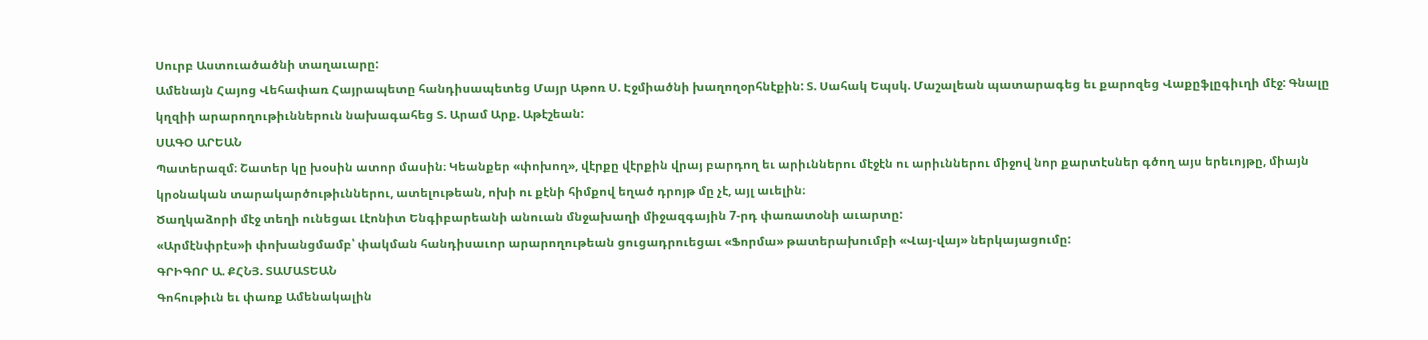Սուրբ Աստուածածնի տաղաւարը:
Ամենայն Հայոց Վեհափառ Հայրապետը հանդիսապետեց Մայր Աթոռ Ս. Էջմիածնի խաղողօրհնէքին: Տ. Սահակ Եպսկ. Մաշալեան պատարագեց եւ քարոզեց Վաքըֆլըգիւղի մէջ: Գնալը կղզիի արարողութիւններուն նախագահեց Տ. Արամ Արք. Աթէշեան:
ՍԱԳՕ ԱՐԵԱՆ
Պատերազմ։ Շատեր կը խօսին ատոր մասին։ Կեանքեր «փոխող», վէրքը վէրքին վրայ բարդող եւ արիւններու մէջէն ու արիւններու միջով նոր քարտէսներ գծող այս երեւոյթը, միայն կրօնական տարակարծութիւններու, ատելութեան, ոխի ու քէնի հիմքով եղած դրոյթ մը չէ, այլ աւելին։
Ծաղկաձորի մէջ տեղի ունեցաւ Լէոնիտ Ենգիբարեանի անուան մնջախաղի միջազգային 7-րդ փառատօնի աւարտը:
«Արմէնփրէս»ի փոխանցմամբ՝ փակման հանդիսաւոր արարողութեան ցուցադրուեցաւ «Ֆորմա» թատերախումբի «Վայ-վայ» ներկայացումը:
ԳՐԻԳՈՐ Ա. ՔՀՆՅ. ՏԱՄԱՏԵԱՆ
Գոհութիւն եւ փառք Ամենակալին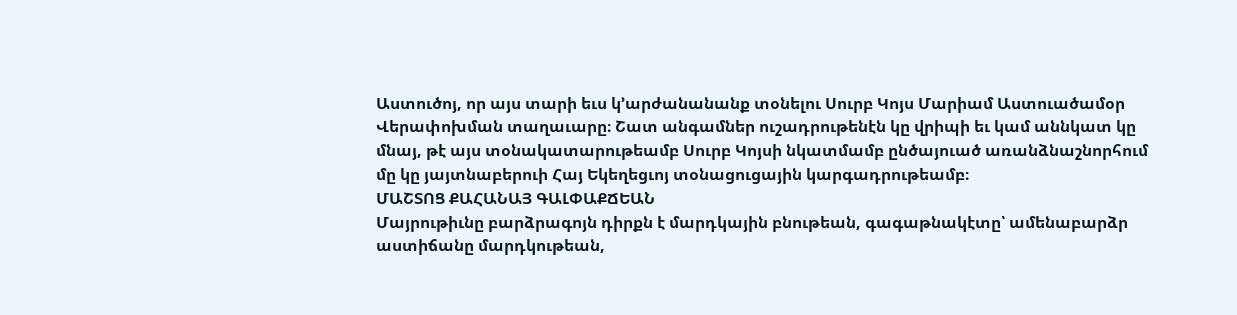Աստուծոյ, որ այս տարի եւս կ՚արժանանանք տօնելու Սուրբ Կոյս Մարիամ Աստուածամօր Վերափոխման տաղաւարը։ Շատ անգամներ ուշադրութենէն կը վրիպի եւ կամ աննկատ կը մնայ, թէ այս տօնակատարութեամբ Սուրբ Կոյսի նկատմամբ ընծայուած առանձնաշնորհում մը կը յայտնաբերուի Հայ Եկեղեցւոյ տօնացուցային կարգադրութեամբ։
ՄԱՇՏՈՑ ՔԱՀԱՆԱՅ ԳԱԼՓԱՔՃԵԱՆ
Մայրութիւնը բարձրագոյն դիրքն է մարդկային բնութեան, գագաթնակէտը՝ ամենաբարձր աստիճանը մարդկութեան,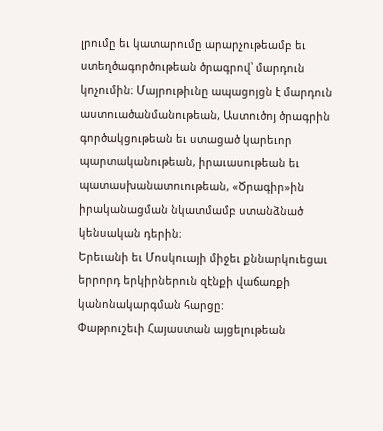լրումը եւ կատարումը արարչութեամբ եւ ստեղծագործութեան ծրագրով՝ մարդուն կոչումին։ Մայրութիւնը ապացոյցն է մարդուն աստուածանմանութեան, Աստուծոյ ծրագրին գործակցութեան եւ ստացած կարեւոր պարտականութեան, իրաւասութեան եւ պատասխանատուութեան, «Ծրագիր»ին իրականացման նկատմամբ ստանձնած կենսական դերին։
Երեւանի եւ Մոսկուայի միջեւ քննարկուեցաւ երրորդ երկիրներուն զէնքի վաճառքի կանոնակարգման հարցը:
Փաթրուշեւի Հայաստան այցելութեան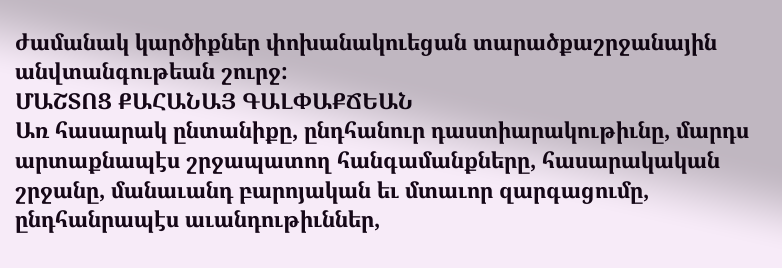ժամանակ կարծիքներ փոխանակուեցան տարածքաշրջանային անվտանգութեան շուրջ:
ՄԱՇՏՈՑ ՔԱՀԱՆԱՅ ԳԱԼՓԱՔՃԵԱՆ
Առ հասարակ ընտանիքը, ընդհանուր դաստիարակութիւնը, մարդս արտաքնապէս շրջապատող հանգամանքները, հասարակական շրջանը, մանաւանդ բարոյական եւ մտաւոր զարգացումը, ընդհանրապէս աւանդութիւններ,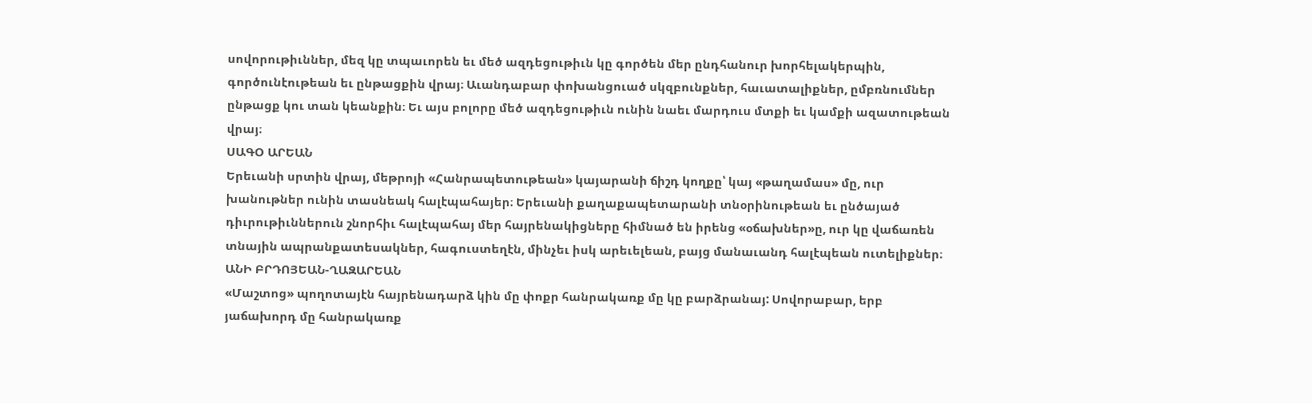սովորութիւններ, մեզ կը տպաւորեն եւ մեծ ազդեցութիւն կը գործեն մեր ընդհանուր խորհելակերպին, գործունէութեան եւ ընթացքին վրայ։ Աւանդաբար փոխանցուած սկզբունքներ, հաւատալիքներ, ըմբռնումներ ընթացք կու տան կեանքին։ Եւ այս բոլորը մեծ ազդեցութիւն ունին նաեւ մարդուս մտքի եւ կամքի ազատութեան վրայ։
ՍԱԳՕ ԱՐԵԱՆ
Երեւանի սրտին վրայ, մեթրոյի «Հանրապետութեան» կայարանի ճիշդ կողքը՝ կայ «թաղամաս» մը, ուր խանութներ ունին տասնեակ հալէպահայեր։ Երեւանի քաղաքապետարանի տնօրինութեան եւ ընծայած դիւրութիւններուն շնորհիւ հալէպահայ մեր հայրենակիցները հիմնած են իրենց «օճախներ»ը, ուր կը վաճառեն տնային ապրանքատեսակներ, հագուստեղէն, մինչեւ իսկ արեւելեան, բայց մանաւանդ հալէպեան ուտելիքներ։
ԱՆԻ ԲՐԴՈՅԵԱՆ-ՂԱԶԱՐԵԱՆ
«Մաշտոց» պողոտայէն հայրենադարձ կին մը փոքր հանրակառք մը կը բարձրանայ: Սովորաբար, երբ յաճախորդ մը հանրակառք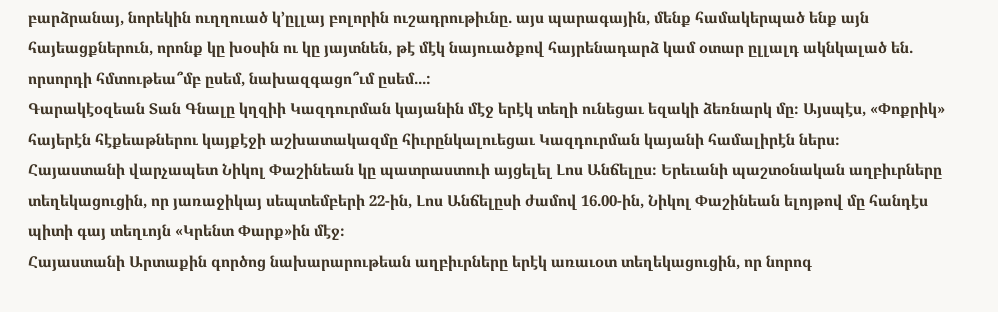բարձրանայ, նորեկին ուղղուած կ՚ըլլայ բոլորին ուշադրութիւնը. այս պարագային, մենք համակերպած ենք այն հայեացքներուն, որոնք կը խօսին ու կը յայտնեն, թէ մէկ նայուածքով հայրենադարձ կամ օտար ըլլալդ ակնկալած են. որսորդի հմտութեա՞մբ ըսեմ, նախազգացո՞ւմ ըսեմ...:
Գարակէօզեան Տան Գնալը կղզիի Կազդուրման կայանին մէջ երէկ տեղի ունեցաւ եզակի ձեռնարկ մը։ Այսպէս, «Փոքրիկ» հայերէն հէքեաթներու կայքէջի աշխատակազմը հիւրընկալուեցաւ Կազդուրման կայանի համալիրէն ներս։
Հայաստանի վարչապետ Նիկոլ Փաշինեան կը պատրաստուի այցելել Լոս Անճելըս։ Երեւանի պաշտօնական աղբիւրները տեղեկացուցին, որ յառաջիկայ սեպտեմբերի 22-ին, Լոս Անճելըսի ժամով 16.00-ին, Նիկոլ Փաշինեան ելոյթով մը հանդէս պիտի գայ տեղւոյն «Կրենտ Փարք»ին մէջ։
Հայաստանի Արտաքին գործոց նախարարութեան աղբիւրները երէկ առաւօտ տեղեկացուցին, որ նորոգ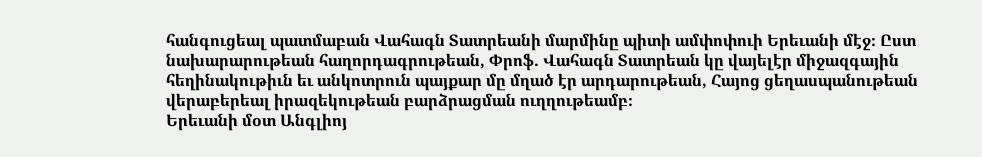հանգուցեալ պատմաբան Վահագն Տատրեանի մարմինը պիտի ամփոփուի Երեւանի մէջ։ Ըստ նախարարութեան հաղորդագրութեան, Փրոֆ. Վահագն Տատրեան կը վայելէր միջազգային հեղինակութիւն եւ անկոտրուն պայքար մը մղած էր արդարութեան, Հայոց ցեղասպանութեան վերաբերեալ իրազեկութեան բարձրացման ուղղութեամբ։
Երեւանի մօտ Անգլիոյ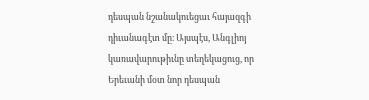դեսպան նշանակուեցաւ հայազգի դիւանագէտ մը։ Այսպէս, Անգլիոյ կառավարութիւնը տեղեկացուց, որ Երեւանի մօտ նոր դեսպան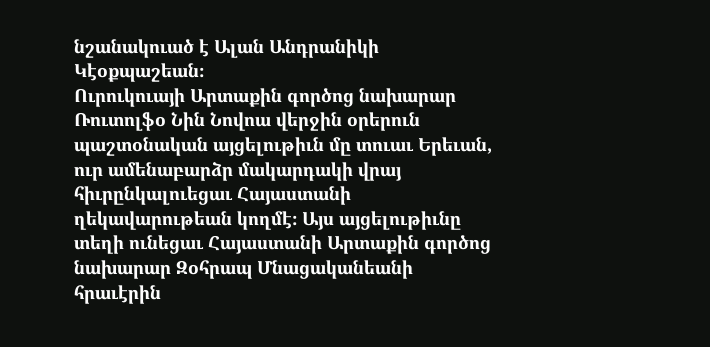նշանակուած է Ալան Անդրանիկի Կէօքպաշեան։
Ուրուկուայի Արտաքին գործոց նախարար Ռուտոլֆօ Նին Նովոա վերջին օրերուն պաշտօնական այցելութիւն մը տուաւ Երեւան, ուր ամենաբարձր մակարդակի վրայ հիւրընկալուեցաւ Հայաստանի ղեկավարութեան կողմէ։ Այս այցելութիւնը տեղի ունեցաւ Հայաստանի Արտաքին գործոց նախարար Զօհրապ Մնացականեանի հրաւէրին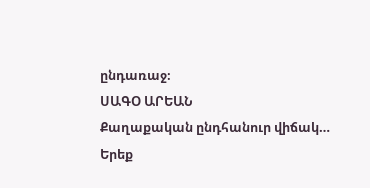ընդառաջ։
ՍԱԳՕ ԱՐԵԱՆ
Քաղաքական ընդհանուր վիճակ…
Երեք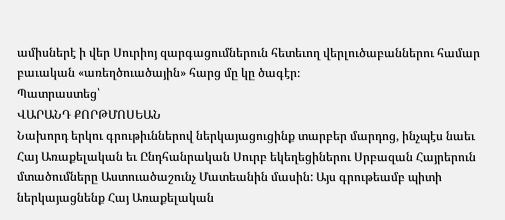ամիսներէ ի վեր Սուրիոյ զարգացումներուն հետեւող վերլուծաբաններու համար բաւական «առեղծուածային» հարց մը կը ծագէր։
Պատրաստեց՝
ՎԱՐԱՆԴ ՔՈՐԹՄՈՍԵԱՆ
Նախորդ երկու գրութիւններով ներկայացուցինք տարբեր մարդոց, ինչպէս նաեւ Հայ Առաքելական եւ Ընդհանրական Սուրբ եկեղեցիներու Սրբազան Հայրերուն մտածումները Աստուածաշունչ Մատեանին մասին: Այս գրութեամբ պիտի ներկայացնենք Հայ Առաքելական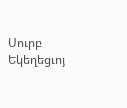Սուրբ Եկեղեցւոյ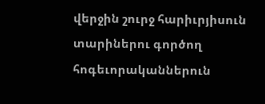վերջին շուրջ հարիւրյիսուն տարիներու գործող հոգեւորականներուն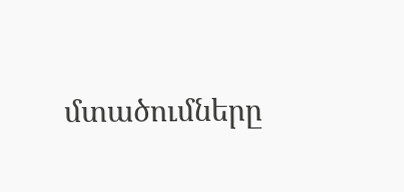մտածումները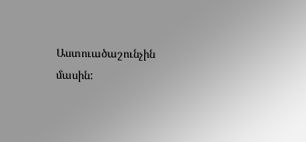Աստուածաշունչին մասին: